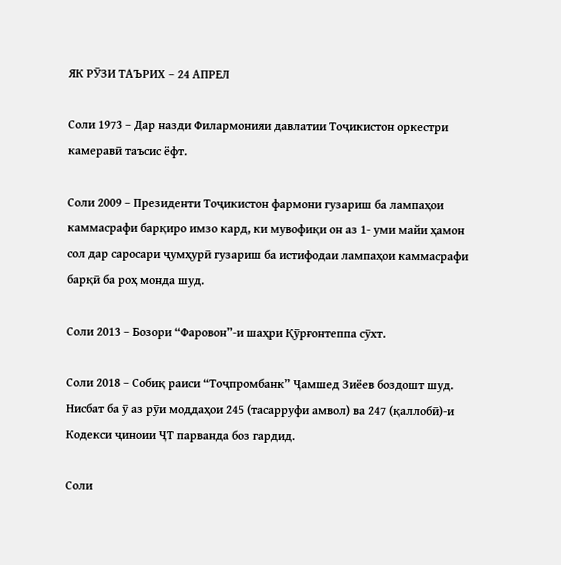ЯК РӮЗИ ТАЪРИХ – 24 АПРЕЛ

Соли 1973 – Дар назди Филармонияи давлатии Тоҷикистон оркестри камеравӣ таъсис ёфт.

Соли 2009 – Президенти Тоҷикистон фармони гузариш ба лампаҳои каммасрафи барқиро имзо кард, ки мувофиқи он аз 1- уми майи ҳамон сол дар саросари ҷумҳурӣ гузариш ба истифодаи лампаҳои каммасрафи барқӣ ба роҳ монда шуд.

Соли 2013 – Бозори “Фаровон”-и шаҳри Қӯрғонтеппа сӯхт.

Соли 2018 – Собиқ раиси “Тоҷпромбанк” Ҷамшед Зиёев боздошт шуд. Нисбат ба ӯ аз рӯи моддаҳои 245 (тасарруфи амвол) ва 247 (қаллобӣ)-и Кодекси ҷиноии ҶТ парванда боз гардид.

Соли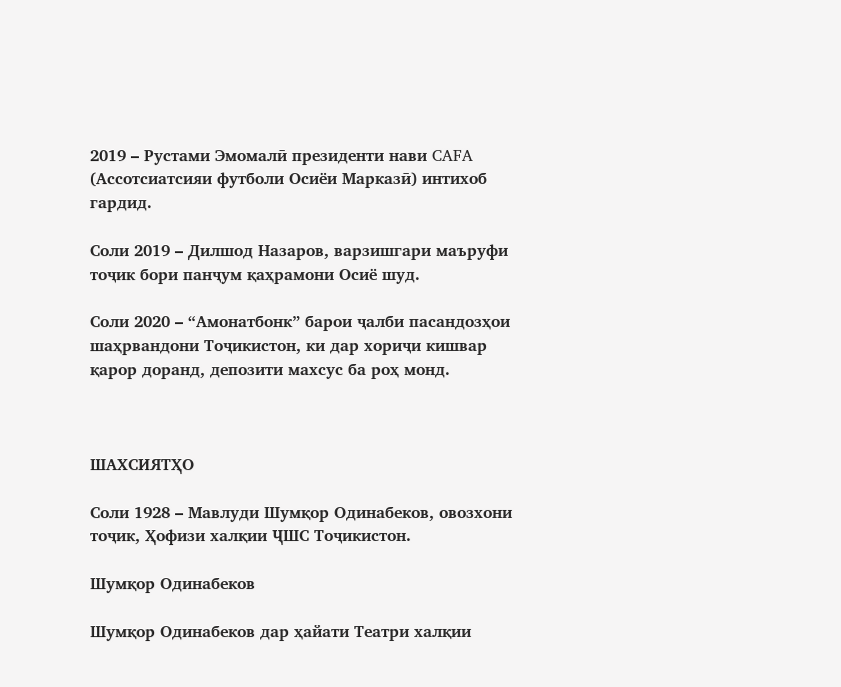2019 – Рустами Эмомалӣ президенти нави CAFA (Ассотсиатсияи футболи Осиёи Марказӣ) интихоб гардид.

Соли 2019 – Дилшод Назаров, варзишгари маъруфи тоҷик бори панҷум қаҳрамони Осиё шуд.

Соли 2020 – “Амонатбонк” барои ҷалби пасандозҳои шаҳрвандони Тоҷикистон, ки дар хориҷи кишвар қарор доранд, депозити махсус ба роҳ монд.



ШАХСИЯТҲО

Соли 1928 – Мавлуди Шумқор Одинабеков, овозхони тоҷик, Ҳофизи халқии ҶШС Тоҷикистон.

Шумқор Одинабеков

Шумқор Одинабеков дар ҳайати Театри халқии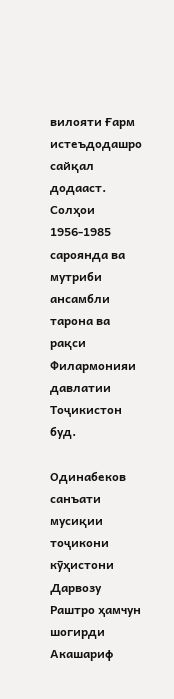вилояти Ғарм истеъдодашро сайқал додааст. Солҳои 1956-1985 сароянда ва мутриби ансамбли тарона ва рақси Филармонияи давлатии Тоҷикистон буд.

Одинабеков санъати мусиқии тоҷикони кӯҳистони Дарвозу Раштро ҳамчун шогирди Акашариф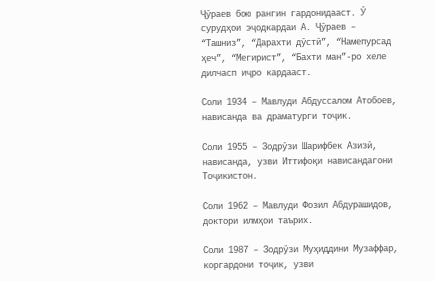Ҷӯраев бою рангин гардонидааст. Ӯ сурудҳои эҷодкардаи А. Ҷӯраев – “Ташниз”, “Дарахти дӯстӣ”, “Намепурсад ҳеч”, “Мегирист”, “Бахти ман”-ро хеле дилчасп иҷро кардааст.

Соли 1934 – Мавлуди Абдуссалом Атобоев, нависанда ва драматурги тоҷик.

Соли 1955 – Зодрӯзи Шарифбек Азизӣ, нависанда, узви Иттифоқи нависандагони Тоҷикистон.

Соли 1962 – Мавлуди Фозил Абдурашидов, доктори илмҳои таърих.

Соли 1987 – Зодрӯзи Муҳиддини Музаффар, коргардони тоҷик, узви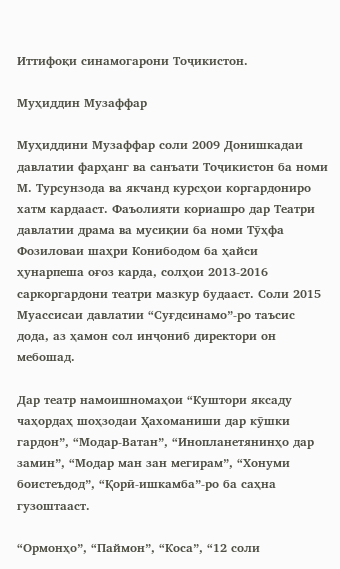Иттифоқи синамогарони Тоҷикистон.

Муҳиддин Музаффар

Муҳиддини Музаффар соли 2009 Донишкадаи давлатии фарҳанг ва санъати Тоҷикистон ба номи М. Турсунзода ва якчанд курсҳои коргардониро хатм кардааст. Фаъолияти кориашро дар Театри давлатии драма ва мусиқии ба номи Тӯҳфа Фозиловаи шаҳри Конибодом ба ҳайси ҳунарпеша оғоз карда, солҳои 2013-2016 саркоргардони театри мазкур будааст. Соли 2015 Муассисаи давлатии “Суғдсинамо”-ро таъсис дода, аз ҳамон сол инҷониб директори он мебошад.

Дар театр намоишномаҳои “Куштори яксаду чаҳордаҳ шоҳзодаи Ҳахоманиши дар кӯшки гардон”, “Модар-Ватан”, “Инопланетянинҳо дар замин”, “Модар ман зан мегирам”, “Хонуми боистеъдод”, “Қорӣ-ишкамба”-ро ба саҳна гузоштааст.

“Ормонҳо”, “Паймон”, “Коса”, “12 соли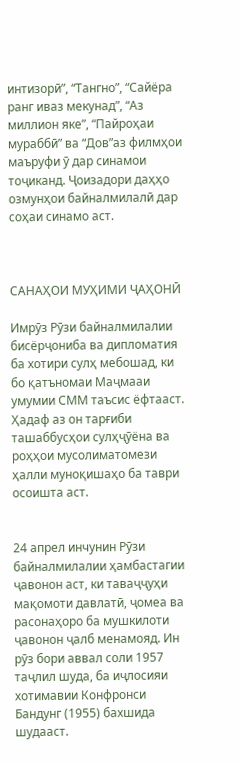интизорӣ”, “Тангно”, “Сайёра ранг иваз мекунад”, “Аз миллион яке”, “Пайроҳаи мураббӣ” ва “Дов”аз филмҳои маъруфи ӯ дар синамои тоҷиканд. Ҷоизадори даҳҳо озмунҳои байналмилалӣ дар соҳаи синамо аст.



САНАҲОИ МУҲИМИ ҶАҲОНӢ

Имрӯз Рӯзи байналмилалии бисёрҷониба ва дипломатия ба хотири сулҳ мебошад, ки бо қатъномаи Маҷмааи умумии СММ таъсис ёфтааст. Ҳадаф аз он тарғиби ташаббусҳои сулҳҷӯёна ва роҳҳои мусолиматомези ҳалли муноқишаҳо ба таври осоишта аст.


24 апрел инчунин Рӯзи байналмилалии ҳамбастагии ҷавонон аст, ки таваҷҷуҳи мақомоти давлатӣ, ҷомеа ва расонаҳоро ба мушкилоти ҷавонон ҷалб менамояд. Ин рӯз бори аввал соли 1957 таҷлил шуда, ба иҷлосияи хотимавии Конфронси Бандунг (1955) бахшида шудааст.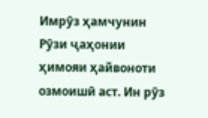Имрӯз ҳамчунин Рӯзи ҷаҳонии ҳимояи ҳайвоноти озмоишӣ аст. Ин рӯз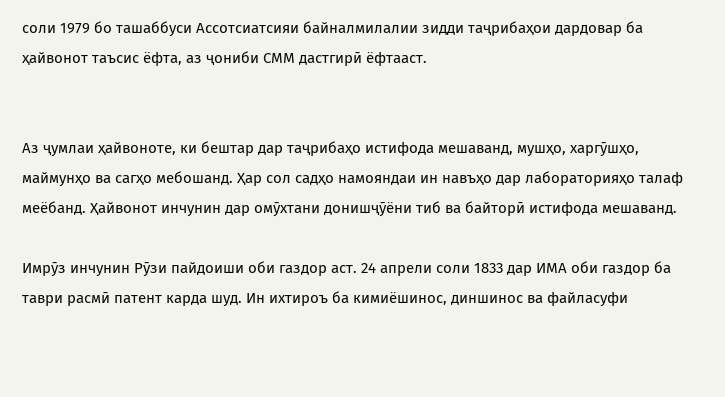соли 1979 бо ташаббуси Ассотсиатсияи байналмилалии зидди таҷрибаҳои дардовар ба ҳайвонот таъсис ёфта, аз ҷониби СММ дастгирӣ ёфтааст.


Аз ҷумлаи ҳайвоноте, ки бештар дар таҷрибаҳо истифода мешаванд, мушҳо, харгӯшҳо, маймунҳо ва сагҳо мебошанд. Ҳар сол садҳо намояндаи ин навъҳо дар лабораторияҳо талаф меёбанд. Ҳайвонот инчунин дар омӯхтани донишҷӯёни тиб ва байторӣ истифода мешаванд.

Имрӯз инчунин Рӯзи пайдоиши оби газдор аст. 24 апрели соли 1833 дар ИМА оби газдор ба таври расмӣ патент карда шуд. Ин ихтироъ ба кимиёшинос, диншинос ва файласуфи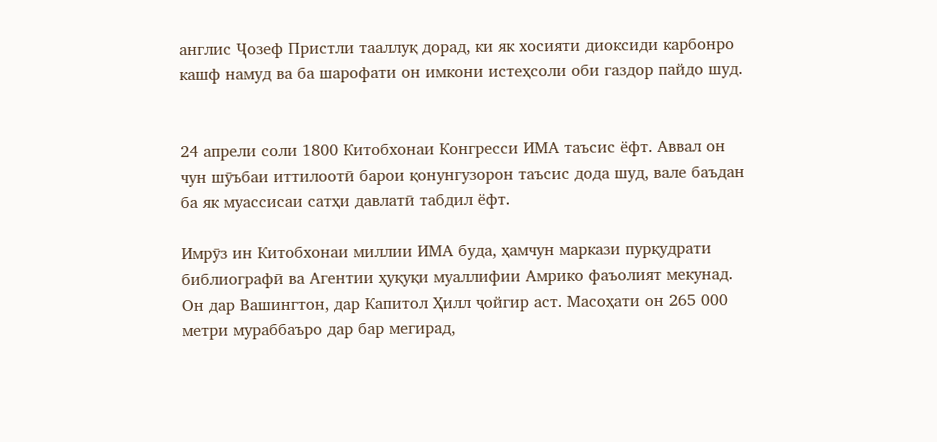англис Ҷозеф Пристли тааллуқ дорад, ки як хосияти диоксиди карбонро кашф намуд ва ба шарофати он имкони истеҳсоли оби газдор пайдо шуд.


24 апрели соли 1800 Китобхонаи Конгресси ИМА таъсис ёфт. Аввал он чун шӯъбаи иттилоотӣ барои қонунгузорон таъсис дода шуд, вале баъдан ба як муассисаи сатҳи давлатӣ табдил ёфт.

Имрӯз ин Китобхонаи миллии ИМА буда, ҳамчун маркази пурқудрати библиографӣ ва Агентии ҳуқуқи муаллифии Амрико фаъолият мекунад. Он дар Вашингтон, дар Капитол Ҳилл ҷойгир аст. Масоҳати он 265 000 метри мураббаъро дар бар мегирад,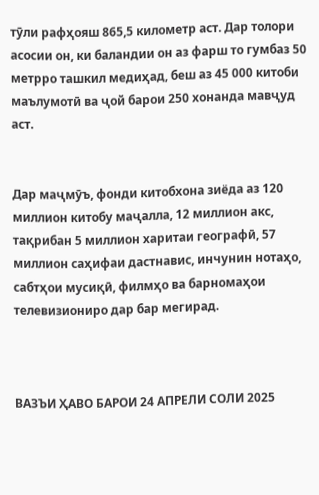тӯли рафҳояш 865,5 километр аст. Дар толори асосии он, ки баландии он аз фарш то гумбаз 50 метрро ташкил медиҳад, беш аз 45 000 китоби маълумотӣ ва ҷой барои 250 хонанда мавҷуд аст.


Дар маҷмӯъ, фонди китобхона зиёда аз 120 миллион китобу маҷалла, 12 миллион акс, тақрибан 5 миллион харитаи географӣ, 57 миллион саҳифаи дастнавис, инчунин нотаҳо, сабтҳои мусиқӣ, филмҳо ва барномаҳои телевизиониро дар бар мегирад.



ВАЗЪИ ҲАВО БАРОИ 24 АПРЕЛИ СОЛИ 2025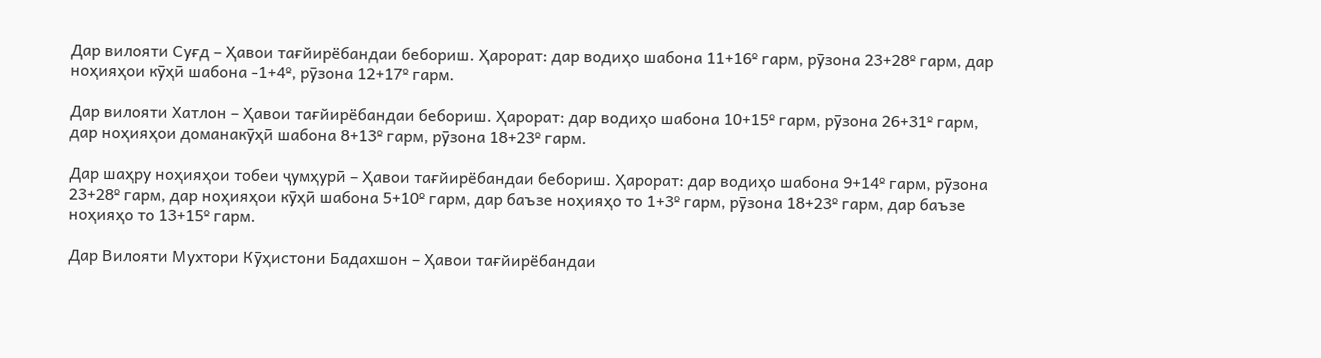Дар вилояти Суғд – Ҳавои тағйирёбандаи бебориш. Ҳарорат: дар водиҳо шабона 11+16º гарм, рӯзона 23+28º гарм, дар ноҳияҳои кӯҳӣ шабона -1+4º, рӯзона 12+17º гарм.

Дар вилояти Хатлон – Ҳавои тағйирёбандаи бебориш. Ҳарорат: дар водиҳо шабона 10+15º гарм, рӯзона 26+31º гарм, дар ноҳияҳои доманакӯҳӣ шабона 8+13º гарм, рӯзона 18+23º гарм.

Дар шаҳру ноҳияҳои тобеи ҷумҳурӣ – Ҳавои тағйирёбандаи бебориш. Ҳарорат: дар водиҳо шабона 9+14º гарм, рӯзона 23+28º гарм, дар ноҳияҳои кӯҳӣ шабона 5+10º гарм, дар баъзе ноҳияҳо то 1+3º гарм, рӯзона 18+23º гарм, дар баъзе ноҳияҳо то 13+15º гарм.

Дар Вилояти Мухтори Кӯҳистони Бадахшон – Ҳавои тағйирёбандаи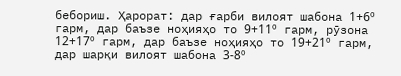бебориш. Ҳарорат: дар ғарби вилоят шабона 1+6º гарм, дар баъзе ноҳияҳо то 9+11º гарм, рӯзона 12+17º гарм, дар баъзе ноҳияҳо то 19+21º гарм, дар шарқи вилоят шабона 3-8º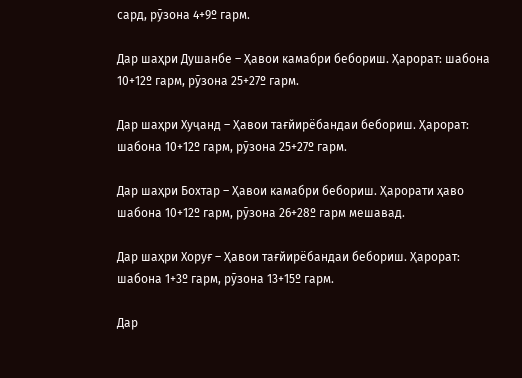сард, рӯзона 4+9º гарм.

Дар шаҳри Душанбе – Ҳавои камабри бебориш. Ҳарорат: шабона 10+12º гарм, рӯзона 25+27º гарм.

Дар шаҳри Хуҷанд – Ҳавои тағйирёбандаи бебориш. Ҳарорат: шабона 10+12º гарм, рӯзона 25+27º гарм.

Дар шаҳри Бохтар – Ҳавои камабри бебориш. Ҳарорати ҳаво шабона 10+12º гарм, рӯзона 26+28º гарм мешавад.

Дар шаҳри Хоруғ – Ҳавои тағйирёбандаи бебориш. Ҳарорат: шабона 1+3º гарм, рӯзона 13+15º гарм.

Дар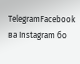TelegramFacebook ва Instagram бо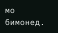мо бимонед.